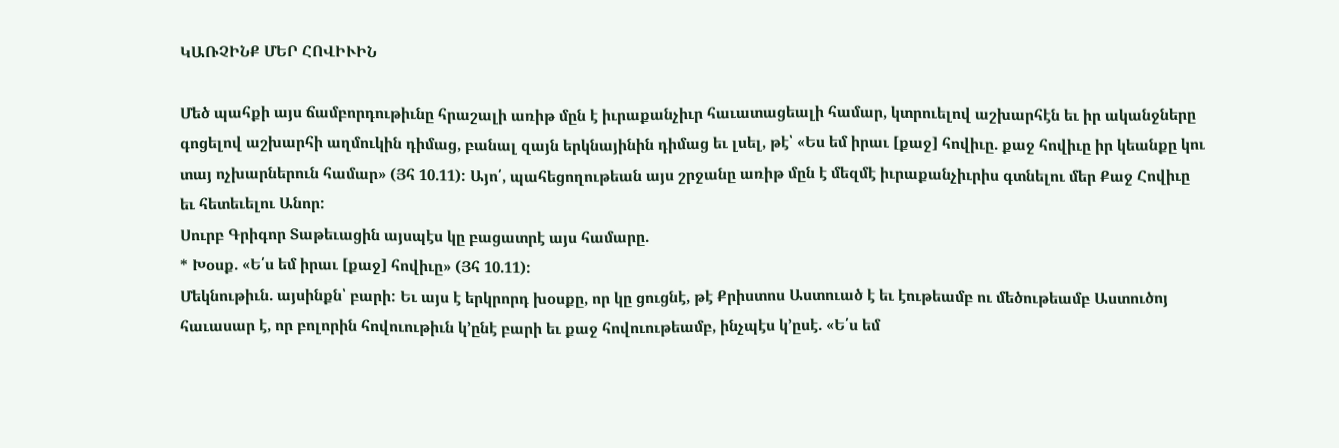ԿԱՌՉԻՆՔ ՄԵՐ ՀՈՎԻՒԻՆ

Մեծ պահքի այս ճամբորդութիւնը հրաշալի առիթ մըն է իւրաքանչիւր հաւատացեալի համար, կտրուելով աշխարհէն եւ իր ականջները գոցելով աշխարհի աղմուկին դիմաց, բանալ զայն երկնայինին դիմաց եւ լսել, թէ՝ «Ես եմ իրաւ [քաջ] հովիւը. քաջ հովիւը իր կեանքը կու տայ ոչխարներուն համար» (Յհ 10.11): Այո՛, պահեցողութեան այս շրջանը առիթ մըն է մեզմէ իւրաքանչիւրիս գտնելու մեր Քաջ Հովիւը եւ հետեւելու Անոր:
Սուրբ Գրիգոր Տաթեւացին այսպէս կը բացատրէ այս համարը.
* Խօսք. «Ե՛ս եմ իրաւ [քաջ] հովիւը» (Յհ 10.11):
Մեկնութիւն. այսինքն՝ բարի: Եւ այս է երկրորդ խօսքը, որ կը ցուցնէ, թէ Քրիստոս Աստուած է եւ էութեամբ ու մեծութեամբ Աստուծոյ հաւասար է, որ բոլորին հովուութիւն կ՚ընէ բարի եւ քաջ հովուութեամբ, ինչպէս կ՚ըսէ. «Ե՛ս եմ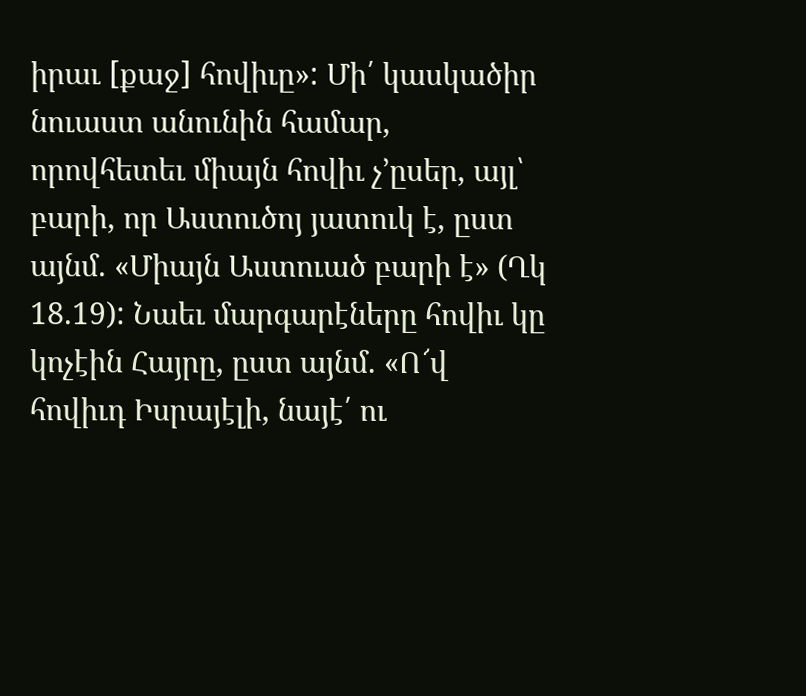իրաւ [քաջ] հովիւը»: Մի՛ կասկածիր նուաստ անունին համար, որովհետեւ միայն հովիւ չ՚ըսեր, այլ՝ բարի, որ Աստուծոյ յատուկ է, ըստ այնմ. «Միայն Աստուած բարի է» (Ղկ 18.19): Նաեւ մարգարէները հովիւ կը կոչէին Հայրը, ըստ այնմ. «Ո՜վ հովիւդ Իսրայէլի, նայէ՛ ու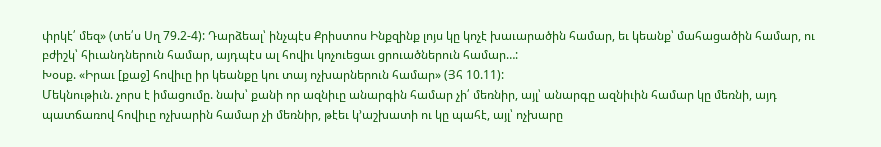փրկէ՛ մեզ» (տե՛ս Սղ 79.2-4): Դարձեալ՝ ինչպէս Քրիստոս Ինքզինք լոյս կը կոչէ խաւարածին համար, եւ կեանք՝ մահացածին համար, ու բժիշկ՝ հիւանդներուն համար, այդպէս ալ հովիւ կոչուեցաւ ցրուածներուն համար…:
Խօսք. «Իրաւ [քաջ] հովիւը իր կեանքը կու տայ ոչխարներուն համար» (Յհ 10.11):
Մեկնութիւն. չորս է իմացումը. նախ՝ քանի որ ազնիւը անարգին համար չի՛ մեռնիր, այլ՝ անարգը ազնիւին համար կը մեռնի, այդ պատճառով հովիւը ոչխարին համար չի մեռնիր, թէեւ կ՚աշխատի ու կը պահէ, այլ՝ ոչխարը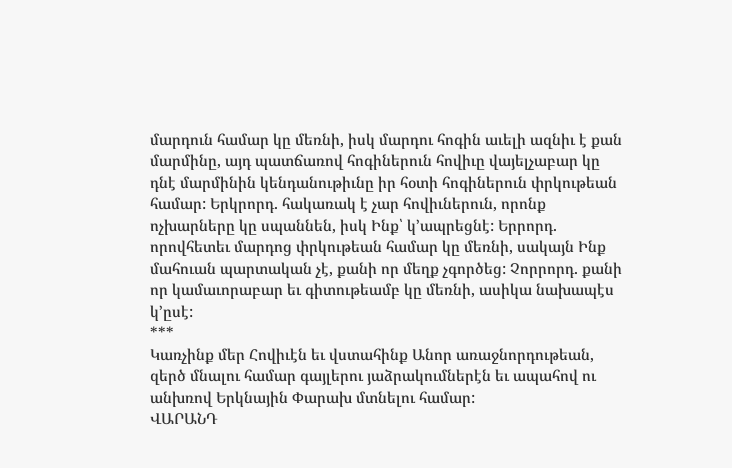մարդուն համար կը մեռնի, իսկ մարդու հոգին աւելի ազնիւ է քան մարմինը, այդ պատճառով հոգիներուն հովիւը վայելչաբար կը դնէ մարմինին կենդանութիւնը իր հօտի հոգիներուն փրկութեան համար: Երկրորդ. հակառակ է չար հովիւներուն, որոնք ոչխարները կը սպաննեն, իսկ Ինք՝ կ՚ապրեցնէ: Երրորդ. որովհետեւ մարդոց փրկութեան համար կը մեռնի, սակայն Ինք մահուան պարտական չէ, քանի որ մեղք չգործեց: Չորրորդ. քանի որ կամաւորաբար եւ գիտութեամբ կը մեռնի, ասիկա նախապէս կ՚ըսէ:
***
Կառչինք մեր Հովիւէն եւ վստահինք Անոր առաջնորդութեան, զերծ մնալու համար գայլերու յաձրակումներէն եւ ապահով ու անխռով Երկնային Փարախ մտնելու համար:
ՎԱՐԱՆԴ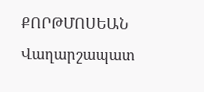ՔՈՐԹՄՈՍԵԱՆ
Վաղարշապատ